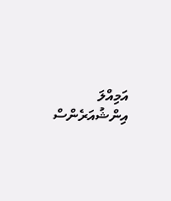އަމިއްލަ އިންޝުއަރެންސް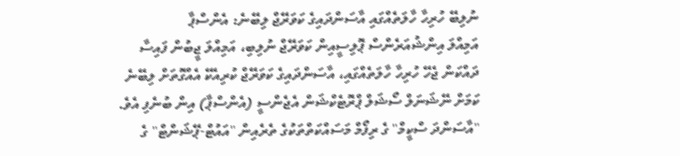ނުލިބޭ ހުރިހާ ހާލަތެއްގައި އާސަންދައިގެ ކަވަރޭޖް ލިބޭނެ: އެންސްޕާ
އަމިއްލަ އިންޝުއަރެންސް ޕޮލިސީއިން ކަވަރޭޖް ނުލިބި، އަމިއްލަ ޖީބުން ފައިސާ ދައްކަން ޖެހޭ ހުރިހާ ހާލަތެއްގައި، އާސަންދައިގެ ކަވަރޭޖް ކުރިއެކޭ އެއްގޮތަށް ލިބޭނެ ކަމަށް ނޭޝަނަލް ސޯޝަލް ޕްރޮޓެކްޝަން އެޖެންސީ (އެންސްޕާ) އިން ބުނެފި އެވެ.
"އާސަންދަ ސްކީމް" ގެ ރިފޯމް މަސައްކަތްތަކުގެ ތެރެއިން "އައުޓް-ޕޭޝަންޓް" ގެ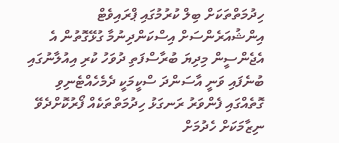ހިދުމަތްތަކަށް ބިލް ކުރުމުގައި ޕްރައިވެޓް އިންޝުއަރެންސަށް އިސްކަންދިނުމާ ގުޅޭގޮތުން އެ އެޖެންސީން މިދިޔަ ބުރާސްފަތި ދުވަހު ކުރި އިއުލާނުގައި ބުނެފައި ވަނީ އާސަންދަ ސްކީމަކީ ދެމެހެއްޓެނިވި ގޮތެއްގައި ފެންވަރު ރަނގަޅު ހިދުމަތްތަކެއް ފޯރުކޮށްދެވޭ ނިޒާމަކަށް ހެދުމަށް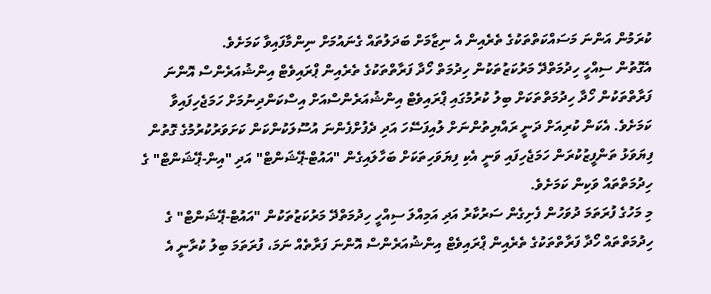ކުރަމުން އަންނަ މަސައްކަތްތަކުގެ ތެރެއިން އެ ނިޒާމަށް ބަދަލުތައް ގެނައުމަށް ނިންމާފައިވާ ކަމަށެވެ.
އެގޮތުން ސިއްހީ ހިދުމަތްދޭ މަރުކަޒުތަކުން ހިދުމަތް ހޯދާ ފަރާތްތަކުގެ ތެރެއިން ޕްރައިވެޓް އިންޝުއަރެންސް އޮންނަ ފަރާތްތަކުން ހޯދާ ހިދުމަތްތަކަށް ބިލު ކުރުމުގައި ޕްރައިވެޓް އިންޝުއަރެންސްއަށް އިސްކަންދިނުމަށް ހަމަޖެހިފައިވާ ކަމަށެވެ. އެކަން ކުރިއަށް ދަނީ ރައްޔިތުންނަށް ލުއިފަސޭހަ އަދި ދެފުށްފެންނަ އުސޫލަކުންކަން ކަށަވަރުކުރުމުގެ ގޮތުން ފިޔަވަޅު ތަންފީޒުކުރަން ހަމަޖެހިފައި ވަނީ އެކި ފިޔަވަހިތަކަށް ބަހާލައިގެން "އައުޓް-ޕޭޝަންޓް" އަދި "އިން-ޕޭޝަންޓް" ގެ ހިދުމަތްތައް ވަކިން ކަމަށެވެ.
މި މަހުގެ ފުރަތަމަ ދުވަހުން ފެށިގެން ސަރުކާރު އަދި އަމިއްލަ ސިއްހީ ހިދުމަތްދޭ މަރުކަޒުތަކުން "އައުޓް-ޕޭޝަންޓް" ގެ ހިދުމަތްތައް ހޯދާ ފަރާތްތަކުގެ ތެރެއިން ޕްރައިވެޓް އިންޝުއަރެންސް އޮންނަ ފަރާތެއް ނަމަ، ފުރަތަމަ ބިލު ކުރާނީ އެ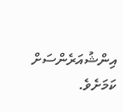އިންޝުއަރެންސަށް ކަމަށެވެ.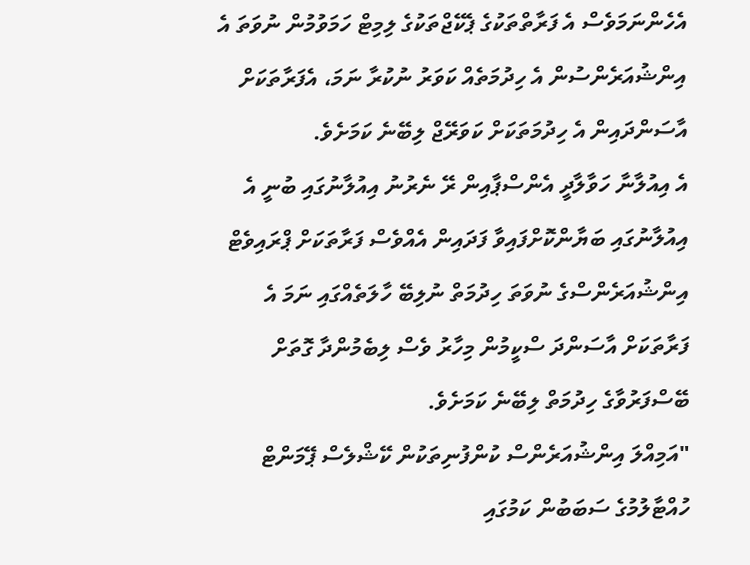އެހެންނަމަވެސް އެ ފަރާތްތަކުގެ ޕެކޭޖްތަކުގެ ލިމިޓް ހަމަވުމުން ނުވަތަ އެ އިންޝުއަރެންސުން އެ ހިދުމަތެއް ކަވަރު ނުކުރާ ނަމަ، އެފަރާތަކަށް އާސަންދައިން އެ ހިދުމަތަކަށް ކަވަރޭޖް ލިބޭނެ ކަމަށެވެ.
އެ އިއުލާނާ ހަވާލާދީ އެންސްޕާއިން ރޭ ނެރުނު އިއުލާނުގައި ބުނީ އެ އިއުލާނުގައި ބަޔާންކޮށްފައިވާ ފަދައިން އެއްވެސް ފަރާތަކަށް ޕްރައިވެޓް އިންޝުއަރެންސްގެ ނުވަތަ ހިދުމަތް ނުލިބޭ ހާލަތެއްގައި ނަމަ އެ ފަރާތަކަށް އާސަންދަ ސްކީމުން މިހާރު ވެސް ލިބެމުންދާ ގޮތަށް ބޭސްފަރުވާގެ ހިދުމަތް ލިބޭނެ ކަމަށެވެ.
"އަމިއްލަ އިންޝުއަރެންސް ކުންފުނިތަކުން ކޭޝްލެސް ޕޭމަންޓް ހުއްޓާލުމުގެ ސަބަބުން ކަމުގައި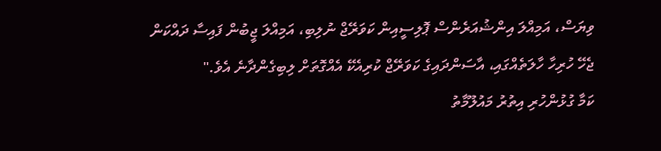ވިޔަސް، އަމިއްލަ އިންޝުއަރެންސް ޕޮލިސީއިން ކަވަރޭޖް ނުލިބި، އަމިއްލަ ޖީބުން ފައިސާ ދައްކަން ޖެހޭ ހުރިހާ ހާލަތެއްގައި، އާސަންދައިގެ ކަވަރޭޖް ކުރިއެކޭ އެއްގޮތަށް ލިބިގެންދާނެ އެވެ."
ކަމާ ގުޅުންހުރި އިތުރު މައުލޫމާތު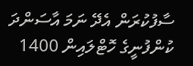ސާފުކުރަން އެދޭ ނަމަ އާސަންދަ ކުންފުނީގެ ހޮޓްލައިން 1400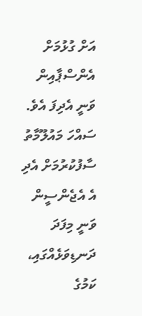އަށް ގުޅުމަށް އެންސްޕާއިން ވަނީ އެދިފަ އެވެ. ސައްހަ މައުލޫމާތު ސާފުކުރުމަށް އެދި އެ އެޖެންސީން ވަނީ މިފަދަ ދަނޑިވަޅެއްގައި، ކަމުގެ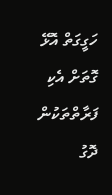ހަގީގަތް އޮޅޭ ގޮތަށް އެކި ފަރާތްތަކުން ދޮގު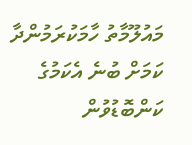މައުލޫމާތު ހާމަކުރަމުންދާ ކަމަށް ބުނެ އެކަމުގެ ކަންބޮޑުވުން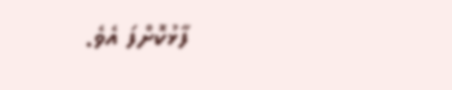ފާޅުކޮށްފަ އެވެ.